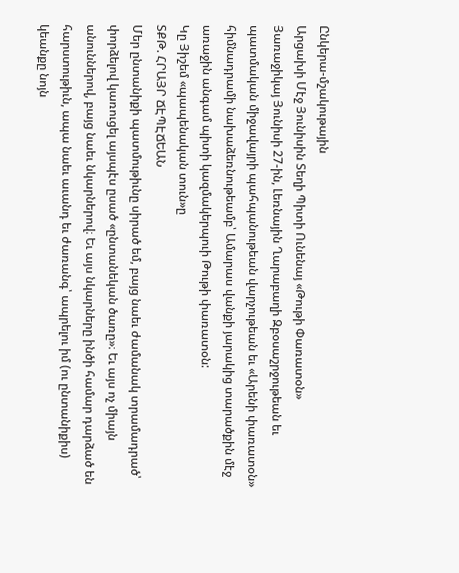Ընկերա-մշակութային
Արցախի Մէջ Յունիսին Տեղի Պիտի Ունենայ «Թութի Փառատօն»
Յառաջիկայ Յունիսի 27-ին, Լեռնային Ղարաբաղի Զբօսաշրջութեան եւ պատմական միջավայրի պահպանութեան վարչութեան եւ «Արենի փառատօն» հիմնադրամի նախաձեռնութեամբ՝ Ամարաս վանքի յարակից տարածքին մէջ առաջին անգամ պիտի կազմակերպուի Թութի փառատօն:
Կը Յիշեմ «պապենական տուն»ը
ՏՔԹ. ՀՐԱՅՐ ՃԷՊԷՃԵԱՆ
Մեր ընտանիքի պատմութիւնը սիրած եմ, բայց նաեւ ժամանակ տրամադրած՝ փորձելով կառուցել այսպէս ըսած «ընտանեկան ծառը»։ Եւ այս ոչ միայն անուններով, բայց նաեւ նկարներով։ Եւ այս նկարները ինծի համար դարձած են հարստութիւն, ապա նաեւ աւանդ եւ ժառանգ՝ ապրելու իմ (ու ընտանիքիս) կեանքը նոյն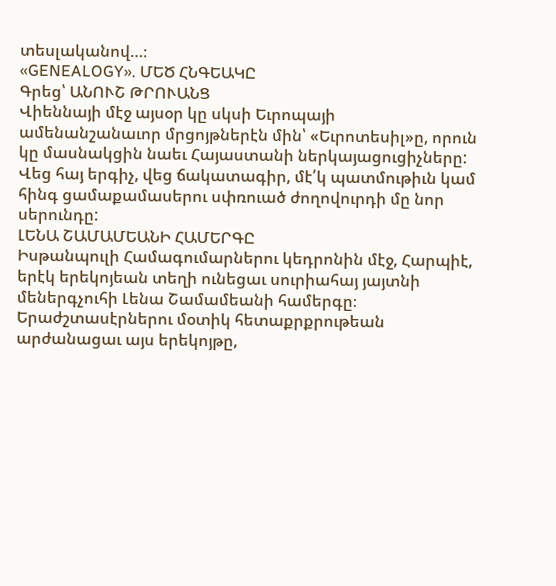տեսլականով…։
«GENEALOGY». ՄԵԾ ՀՆԳԵԱԿԸ
Գրեց՝ ԱՆՈՒՇ ԹՐՈՒԱՆՑ
Վիեննայի մէջ այսօր կը սկսի Եւրոպայի ամենանշանաւոր մրցոյթներէն մին՝ «Եւրոտեսիլ»ը, որուն կը մասնակցին նաեւ Հայաստանի ներկայացուցիչները:
Վեց հայ երգիչ, վեց ճակատագիր, մէ՛կ պատմութիւն կամ հինգ ցամաքամասերու սփռուած ժողովուրդի մը նոր սերունդը:
ԼԵՆԱ ՇԱՄԱՄԵԱՆԻ ՀԱՄԵՐԳԸ
Իսթանպուլի Համագումարներու կեդրոնին մէջ, Հարպիէ, երէկ երեկոյեան տեղի ունեցաւ սուրիահայ յայտնի մեներգչուհի Լենա Շամամեանի համերգը։ Երաժշտասէրներու մօտիկ հետաքրքրութեան արժանացաւ այս երեկոյթը,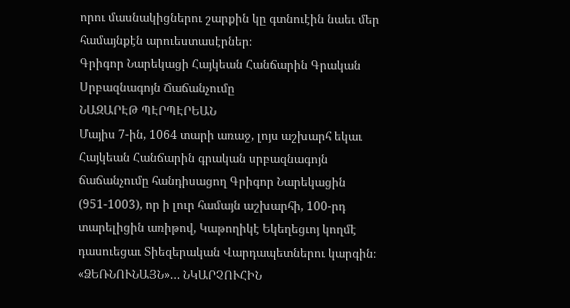որու մասնակիցներու շարքին կը գտնուէին նաեւ մեր համայնքէն արուեստասէրներ։
Գրիգոր Նարեկացի Հայկեան Հանճարին Գրական Սրբազնագոյն Ճաճանչումը
ՆԱԶԱՐԷԹ ՊԷՐՊԷՐԵԱՆ
Մայիս 7-ին, 1064 տարի առաջ, լոյս աշխարհ եկաւ Հայկեան Հանճարին գրական սրբազնագոյն ճաճանչումը հանդիսացող Գրիգոր Նարեկացին (951-1003), որ ի լուր համայն աշխարհի, 100-րդ տարելիցին առիթով, Կաթողիկէ Եկեղեցւոյ կողմէ դասուեցաւ Տիեզերական Վարդապետներու կարգին։
«ՁԵՌՆՈՒՆԱՅՆ»… ՆԿԱՐՉՈՒՀԻՆ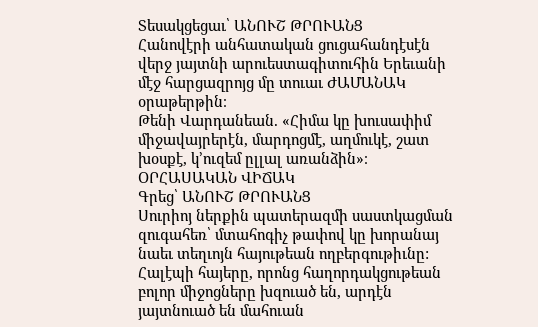Տեսակցեցաւ՝ ԱՆՈՒՇ ԹՐՈՒԱՆՑ
Հանովէրի անհատական ցուցահանդէսէն վերջ յայտնի արուեստագիտուհին Երեւանի մէջ հարցազրոյց մը տուաւ ԺԱՄԱՆԱԿ օրաթերթին։
Թենի Վարդանեան. «Հիմա կը խուսափիմ միջավայրերէն, մարդոցմէ, աղմուկէ, շատ խօսքէ, կ՚ուզեմ ըլլալ առանձին»։
ՕՐՀԱՍԱԿԱՆ ՎԻՃԱԿ
Գրեց՝ ԱՆՈՒՇ ԹՐՈՒԱՆՑ
Սուրիոյ ներքին պատերազմի սաստկացման զուգահեռ՝ մտահոգիչ թափով կը խորանայ նաեւ տեղւոյն հայութեան ողբերգութիւնը:
Հալէպի հայերը, որոնց հաղորդակցութեան բոլոր միջոցները խզուած են, արդէն յայտնուած են մահուան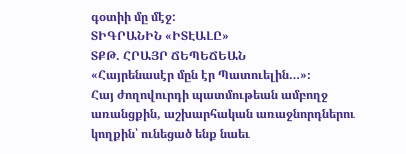գօտիի մը մէջ:
ՏԻԳՐԱՆԻՆ «ԻՏԷԱԼԸ»
ՏՔԹ. ՀՐԱՅՐ ՃԵՊԵՃԵԱՆ
«Հայրենասէր մըն էր Պատուելին…»։
Հայ ժողովուրդի պատմութեան ամբողջ առանցքին, աշխարհական առաջնորդներու կողքին՝ ունեցած ենք նաեւ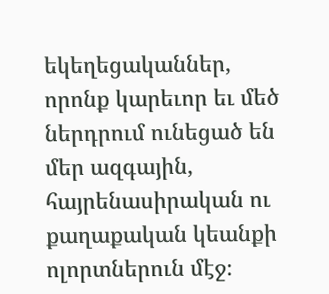եկեղեցականներ, որոնք կարեւոր եւ մեծ ներդրում ունեցած են մեր ազգային, հայրենասիրական ու քաղաքական կեանքի ոլորտներուն մէջ։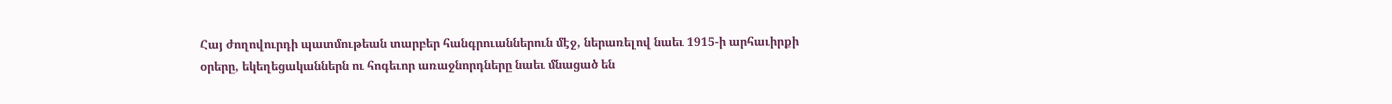Հայ ժողովուրդի պատմութեան տարբեր հանգրուաններուն մէջ, ներառելով նաեւ 1915-ի արհաւիրքի օրերը, եկեղեցականներն ու հոգեւոր առաջնորդները նաեւ մնացած են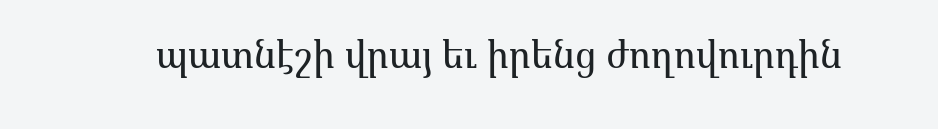պատնէշի վրայ եւ իրենց ժողովուրդին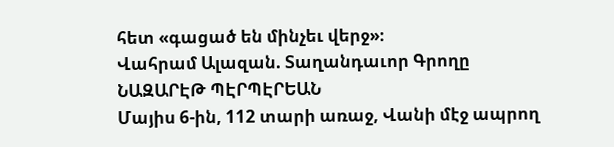հետ «գացած են մինչեւ վերջ»։
Վահրամ Ալազան. Տաղանդաւոր Գրողը
ՆԱԶԱՐԷԹ ՊԷՐՊԷՐԵԱՆ
Մայիս 6-ին, 112 տարի առաջ, Վանի մէջ ապրող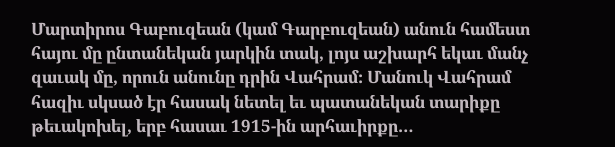Մարտիրոս Գաբուզեան (կամ Գարբուզեան) անուն համեստ հայու մը ընտանեկան յարկին տակ, լոյս աշխարհ եկաւ մանչ զաւակ մը, որուն անունը դրին Վահրամ։ Մանուկ Վահրամ հազիւ սկսած էր հասակ նետել եւ պատանեկան տարիքը թեւակոխել, երբ հասաւ 1915-ին արհաւիրքը…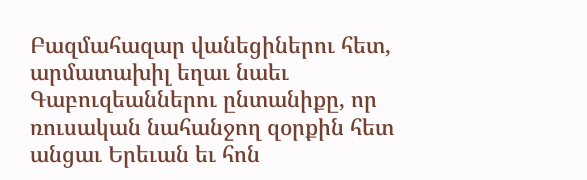Բազմահազար վանեցիներու հետ, արմատախիլ եղաւ նաեւ Գաբուզեաններու ընտանիքը, որ ռուսական նահանջող զօրքին հետ անցաւ Երեւան եւ հոն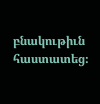բնակութիւն հաստատեց։